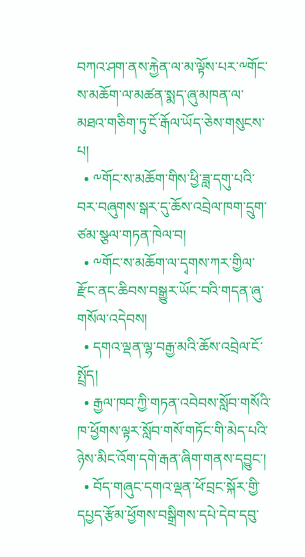བཀའ་ཤག་ནས་རྐྱེན་ལ་མ་ལྟོས་པར་༸གོང་ས་མཆོག་ལ་མཚན་སྨད་ཞུ་མཁན་ལ་མཐའ་གཅིག་ཏུ་ངོ་རྒོལ་ཡོད་ཅེས་གསུངས་པ།
  • ༸གོང་ས་མཆོག་གིས་ཕྱི་ཟླ་དགུ་པའི་བར་བཞུགས་སྒར་དུ་ཆོས་འབྲེལ་ཁག་དྲུག་ཙམ་སྩལ་གཏན་ཁེལ་བ།
  • ༸གོང་ས་མཆོག་ལ་དྭགས་ཀར་གྱིལ་རྫོང་ནང་ཆིབས་བསྒྱུར་ཡོང་བའི་གདན་ཞུ་གསོལ་འདེབས།
  • དགའ་ལྡན་ལྷ་བརྒྱ་མའི་ཆོས་འབྲེལ་ངོ་སྤྲོད།
  • རྒྱལ་ཁབ་ཀྱི་གཏན་འབེབས་སློབ་གསོའི་ཁ་ཕྱོགས་ལྟར་སློབ་གསོ་གཏོང་གི་མེད་པའི་ཉེས་མིང་འོག་དགེ་རྒན་ཞིག་གནས་དབྱུང་།
  • བོད་གཞུང་དགའ་ལྡན་ཕོ་བྲང་སྐོར་གྱི་དཔྱད་རྩོམ་ཕྱོགས་བསྒྲིགས་དཔེ་དེབ་དབུ་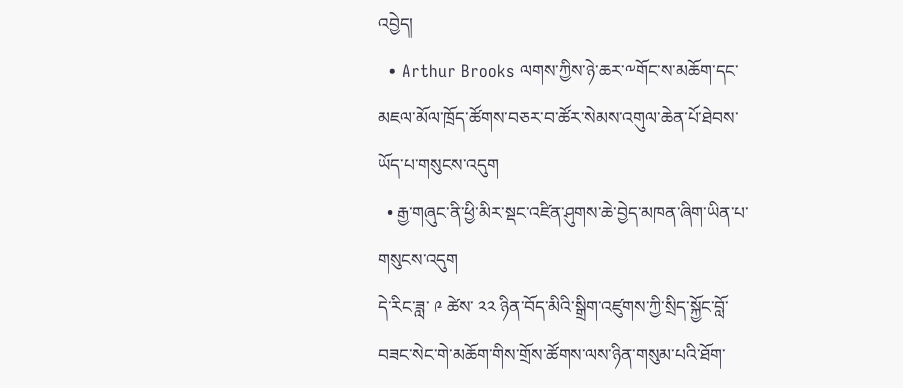འབྱེད།
  • Arthur Brooks ལགས་ཀྱིས་ཉེ་ཆར་༸གོང་ས་མཆོག་དང་མཇལ་མོལ་ཁྲོད་ཚོགས་བཅར་བ་ཚོར་སེམས་འགུལ་ཆེན་པོ་ཐེབས་ཡོད་པ་གསུངས་འདུག
  • རྒྱ་གཞུང་ནི་ཕྱི་མིར་སྡང་འཛིན་ཤུགས་ཆེ་བྱེད་མཁན་ཞིག་ཡིན་པ་གསུངས་འདུག
དེ་རིང་ཟླ་ ༩ ཚེས་ ༢༢ ཉིན་བོད་མིའི་སྒྲིག་འཛུགས་ཀྱི་སྲིད་སྐྱོང་བློ་བཟང་སེང་གེ་མཆོག་གིས་གྲོས་ཚོགས་ལས་ཉིན་གསུམ་པའི་ཐོག་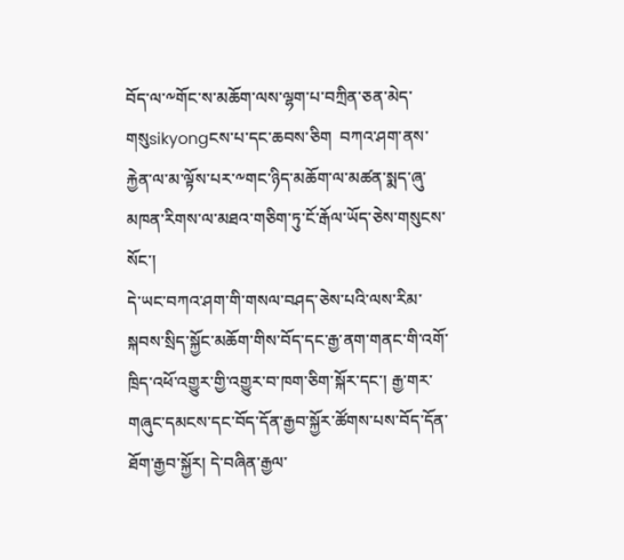བོད་ལ་༸གོང་ས་མཆོག་ལས་ལྷག་པ་བཀྲིན་ཅན་མེད་གསུsikyongངས་པ་དང་ཆབས་ཅིག  བཀའ་ཤག་ནས་རྐྱེན་ལ་མ་ལྟོས་པར་༸གང་ཉིད་མཆོག་ལ་མཚན་སྨད་ཞུ་མཁན་རིགས་ལ་མཐའ་གཅིག་ཏུ་ངོ་རྒོལ་ཡོད་ཅེས་གསུངས་སོང་།
དེ་ཡང་བཀའ་ཤག་གི་གསལ་བཤད་ཅེས་པའི་ལས་རིམ་སྐབས་སྲིད་སྐྱོང་མཆོག་གིས་བོད་དང་རྒྱ་ནག་གནང་གི་འགོ་ཁྲིད་འཕོ་འགྱུར་གྱི་འགྱུར་བ་ཁག་ཅིག་སྐོར་དང་། རྒྱ་གར་གཞུང་དམངས་དང་བོད་དོན་རྒྱབ་སྐྱོར་ཚོགས་པས་བོད་དོན་ཐོག་རྒྱབ་སྐྱོར། དེ་བཞིན་རྒྱལ་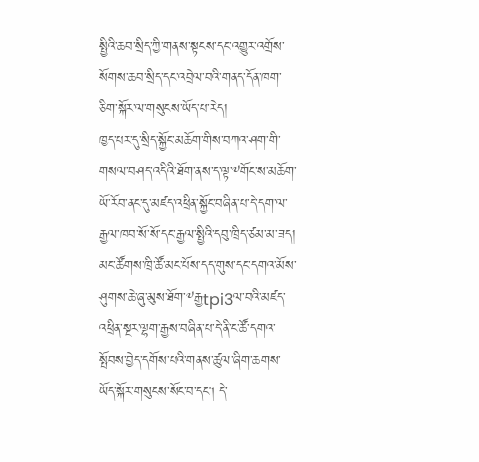སྤྱིའི་ཆབ་སྲིད་ཀྱི་གནས་སྟངས་དང་འགྱུར་འགྲོས་སོགས་ཆབ་སྲིད་དང་འབྲེལ་བའི་གནད་དོན་ཁག་ཅིག་སྐོར་ལ་གསུངས་ཡོད་པ་རེད།
ཁྱད་པར་དུ་སྲིད་སྐྱོང་མཆོག་གིས་བཀའ་ཤག་གི་གསལ་བཤད་འདིའི་ཐོག་ནས་ད་ལྟ་༸གོང་ས་མཆོག་ཡོ་རོབ་ནང་དུ་མཛད་འཕྲིན་སྐྱོང་བཞིན་པ་དེ་དག་ལ་རྒྱལ་ཁབ་སོ་སོ་དང་རྒྱལ་སྤྱིའི་དབུ་ཁྲིད་ཙམ་མ་ཟད། མང་ཚོགས་ཁྲི་ཚོ་མང་པོས་དད་གུས་དང་དགའ་མོས་ཤུགས་ཆེ་ཞུ་མུས་ཐོག་༸རྒྱtpi3ལ་བའི་མཛད་འཕྲིན་སྔར་ལྷག་རྒྱས་བཞིན་པ་དེ་ནི་ང་ཚོ་དགའ་སྤོབས་བྱེད་དགོས་པའི་གནས་ཚུལ་ཞིག་ཆགས་ཡོད་སྐོར་གསུངས་སོང་བ་དང། དེ་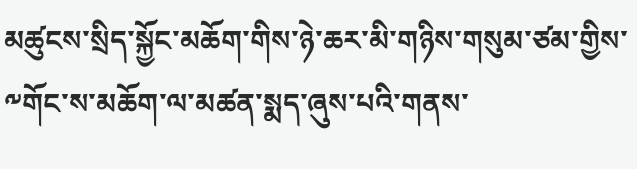མཚུངས་སྲིད་སྐྱོང་མཆོག་གིས་ཉེ་ཆར་མི་གཉིས་གསུམ་ཙམ་གྱིས་༸གོང་ས་མཆོག་ལ་མཚན་སྨད་ཞུས་པའི་གནས་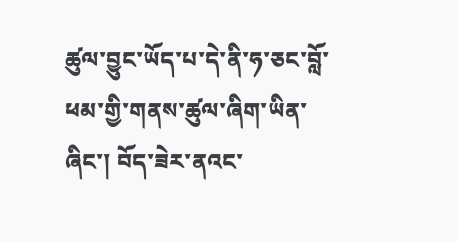ཚུལ་བྱུང་ཡོད་པ་དེ་ནི་ཧ་ཅང་བློ་ཕམ་གྱི་གནས་ཚུལ་ཞིག་ཡིན་ཞིང་། བོད་ཟེར་ནའང་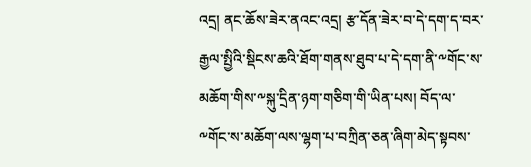འདྲ། ནང་ཆོས་ཟེར་ནའང་འདྲ། རྩ་དོན་ཟེར་བ་དེ་དག་ད་བར་རྒྱལ་སྤྱིའི་སྡིངས་ཆའི་ཐོག་གནས་ཐུབ་པ་དེ་དག་ནི་༸གོང་ས་མཆོག་གིས་༸སྐུ་དྲིན་ཉག་གཅིག་གི་ཡིན་པས། བོད་ལ་༸གོང་ས་མཆོག་ལས་ལྷག་པ་བཀྲིན་ཅན་ཞིག་མེད་སྟབས་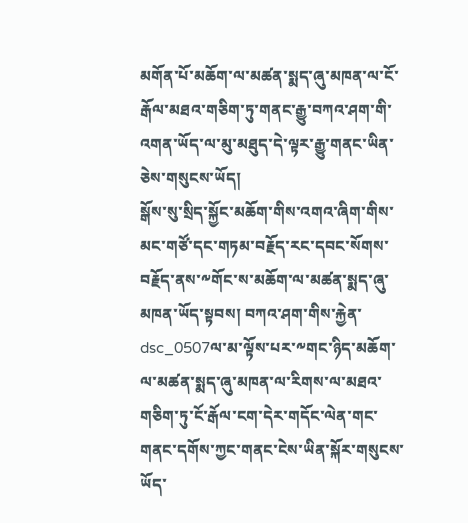མགོན་པོ་མཆོག་ལ་མཚན་སྨད་ཞུ་མཁན་ལ་ངོ་རྒོལ་མཐའ་གཅིག་ཏུ་གནང་རྒྱུ་བཀའ་ཤག་གི་འགན་ཡོད་ལ་མུ་མཐུད་དེ་ལྟར་རྒྱུ་གནང་ཡིན་ཅེས་གསུངས་ཡོད།
སྒོས་སུ་སྲིད་སྐྱོང་མཆོག་གིས་འགའ་ཞིག་གིས་མང་གཙོ་དང་གཏམ་བརྗོད་རང་དབང་སོགས་བརྗོད་ནས་༸གོང་ས་མཆོག་ལ་མཚན་སྨད་ཞུ་མཁན་ཡོད་སྟབས། བཀའ་ཤག་གིས་རྐྱེན་dsc_0507ལ་མ་ལྟོས་པར་༸གང་ཉིད་མཆོག་ལ་མཚན་སྨད་ཞུ་མཁན་ལ་རིགས་ལ་མཐའ་གཅིག་ཏུ་ངོ་རྒོལ་ངག་དེར་གདོང་ལེན་གང་གནང་དགོས་ཀྱང་གནང་ངེས་ཡིན་སྐོར་གསུངས་ཡོད་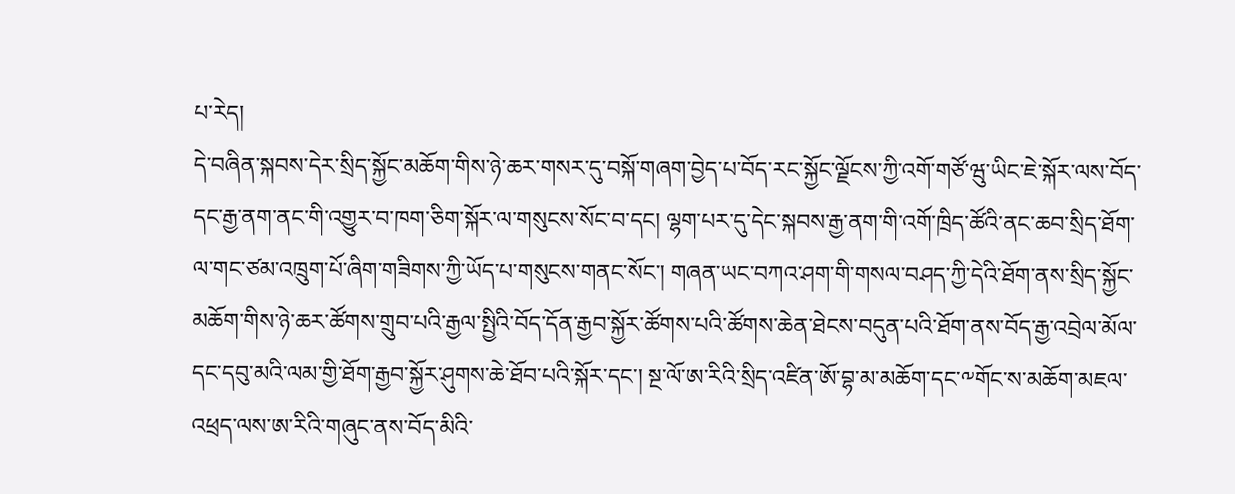པ་རེད།
དེ་བཞིན་སྐབས་དེར་སྲིད་སྐྱོང་མཆོག་གིས་ཉེ་ཆར་གསར་དུ་བསྐོ་གཞག་བྱེད་པ་བོད་རང་སྐྱོང་ལྗོངས་ཀྱི་འགོ་གཙོ་ཝུ་ཡིང་ཇེ་སྐོར་ལས་བོད་དང་རྒྱ་ནག་ནང་གི་འགྱུར་བ་ཁག་ཅིག་སྐོར་ལ་གསུངས་སོང་བ་དང། ལྷག་པར་དུ་དེང་སྐབས་རྒྱ་ནག་གི་འགོ་ཁྲིད་ཚོའི་ནང་ཆབ་སྲིད་ཐོག་ལ་གང་ཙམ་འཁྲུག་པོ་ཞིག་གཟིགས་ཀྱི་ཡོད་པ་གསུངས་གནང་སོང་། གཞན་ཡང་བཀའ་ཤག་གི་གསལ་བཤད་ཀྱི་དེའི་ཐོག་ནས་སྲིད་སྐྱོང་མཆོག་གིས་ཉེ་ཆར་ཚོགས་གྲུབ་པའི་རྒྱལ་སྤྱིའི་བོད་དོན་རྒྱབ་སྐྱོར་ཚོགས་པའི་ཚོགས་ཆེན་ཐེངས་བདུན་པའི་ཐོག་ནས་བོད་རྒྱ་འབྲེལ་མོལ་དང་དབུ་མའི་ལམ་གྱི་ཐོག་རྒྱབ་སྐྱོར་ཤུགས་ཆེ་ཐོབ་པའི་སྐོར་དང་། སྔ་ལོ་ཨ་རིའི་སྲིད་འཛིན་ཨོ་བྷ་མ་མཆོག་དང་༸གོང་ས་མཆོག་མཇལ་འཕྲད་ལས་ཨ་རིའི་གཞུང་ནས་བོད་མིའི་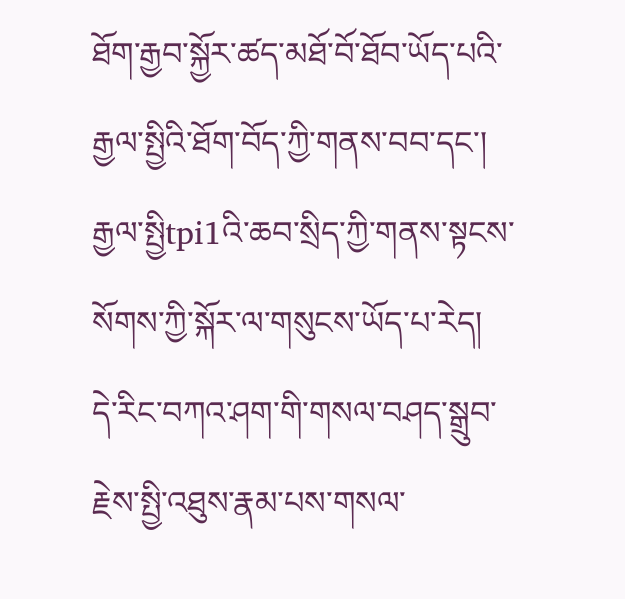ཐོག་རྒྱབ་སྐྱོར་ཚད་མཐོ་བོ་ཐོབ་ཡོད་པའི་རྒྱལ་སྤྱིའི་ཐོག་བོད་ཀྱི་གནས་བབ་དང་། རྒྱལ་སྤྱིtpi1འི་ཆབ་སྲིད་ཀྱི་གནས་སྟངས་སོགས་ཀྱི་སྐོར་ལ་གསུངས་ཡོད་པ་རེད།
དེ་རིང་བཀའ་ཤག་གི་གསལ་བཤད་སྒྲུབ་རྗེས་སྤྱི་འཐུས་རྣམ་པས་གསལ་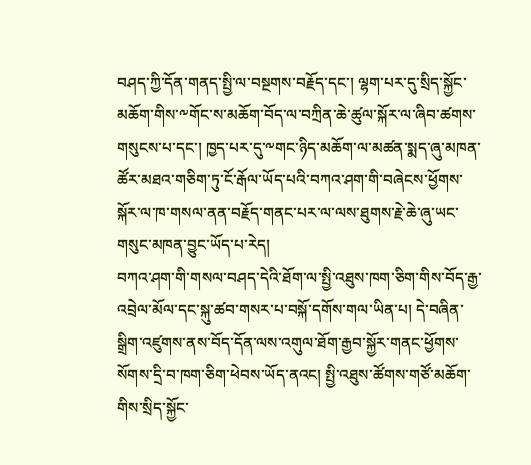བཤད་ཀྱི་དོན་གནད་སྤྱི་ལ་བསྔགས་བརྗོད་དང་། ལྷག་པར་དུ་སྲིད་སྐྱོང་མཆོག་གིས་༸གོང་ས་མཆོག་བོད་ལ་བཀྲིན་ཆེ་ཚུལ་སྐོར་ལ་ཞིབ་ཚགས་གསུངས་པ་དང་། ཁྱད་པར་དུ་༸གང་ཉིད་མཆོག་ལ་མཚན་སྨད་ཞུ་མཁན་ཚོར་མཐའ་གཅིག་ཏུ་ངོ་རྒོལ་ཡོད་པའི་བཀའ་ཤག་གི་བཞེངས་ཕྱོགས་སྐོར་ལ་ཁ་གསལ་ནན་བརྗོད་གནང་པར་ལ་ལས་ཐུགས་རྗེ་ཆེ་ཞུ་ཡང་གསུང་མཁན་བྱུང་ཡོད་པ་རེད།
བཀའ་ཤག་གི་གསལ་བཤད་དེའི་ཐོག་ལ་སྤྱི་འཐུས་ཁག་ཅིག་གིས་བོད་རྒྱ་འབྲེལ་མོལ་དང་སྐུ་ཚབ་གསར་པ་བསྐོ་དགོས་གལ་ཡིན་པ། དེ་བཞིན་སྒྲིག་འཛུགས་ནས་བོད་དོན་ལས་འགུལ་ཐོག་རྒྱབ་སྐྱོར་གནང་ཕྱོགས་སོགས་དྲི་བ་ཁག་ཅིག་ཕེབས་ཡོད་ནའང། སྤྱི་འཐུས་ཚོགས་གཙོ་མཆོག་གིས་སྲིད་སྐྱོང་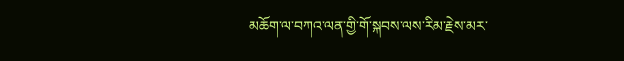མཆོག་ལ་བཀའ་ལན་གྱི་གོ་སྐབས་ལས་རིམ་རྗེས་མར་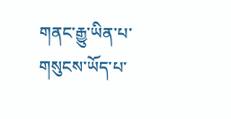གནང་རྒྱུ་ཡིན་པ་གསུངས་ཡོད་པ་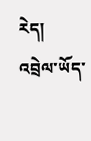རེད།
འབྲེལ་ཡོད་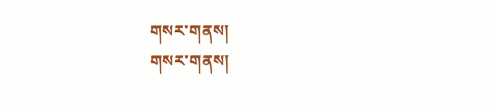གསར་གནས།
གསར་གནས།